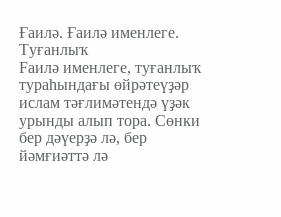Ғаилә. Ғаилә именлеге. Туғанлыҡ
Faилә именлеге, туғанлыҡ тураһындағы өйрәтеүҙәр ислам тәғлимәтендә үҙәк урынды алып тора. Сөнки бер дәүерҙә лә, бер йәмғиәттә лә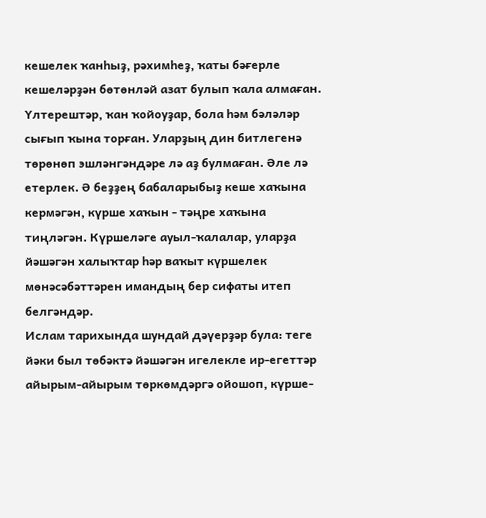кешелек ҡанһыҙ, рәхимһеҙ, ҡаты бәғерле кешеләрҙән бөтөнләй азат булып ҡала алмаған. Үлтерештәр, ҡан ҡойоуҙар, бола һәм бәләләр сығып ҡына торған. Уларҙың дин битлегенә төрөнөп эшләнгәндәре лә аҙ булмаған. Әле лә етерлек. Ә беҙҙең бабаларыбыҙ кеше хаҡына кермәгән, күрше хаҡын - тәңре хаҡына тиңләгән. Күршеләге ауыл-ҡалалар, уларҙа йәшәгән халыҡтар һәр ваҡыт күршелек мөнәсәбәттәрен имандың бер сифаты итеп белгәндәр.
Ислам тарихында шундай дәүерҙәр була: теге йәки был төбәктә йәшәгән игелекле ир-егеттәр айырым-айырым төркөмдәргә ойошоп, күрше-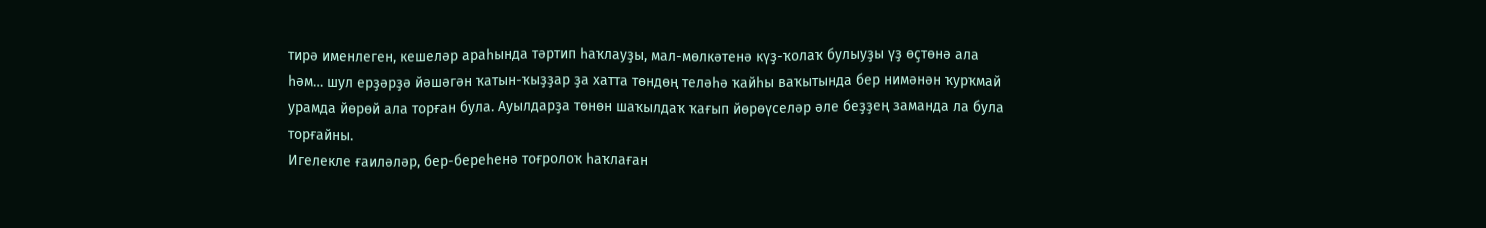тирә именлеген, кешеләр араһында тәртип һаҡлауҙы, мал-мөлкәтенә күҙ-ҡолаҡ булыуҙы үҙ өҫтөнә ала һәм… шул ерҙәрҙә йәшәгән ҡатын-ҡыҙҙар ҙа хатта төндөң теләһә ҡайһы ваҡытында бер нимәнән ҡурҡмай урамда йөрөй ала торған була. Ауылдарҙа төнөн шаҡылдаҡ ҡағып йөрөүселәр әле беҙҙең заманда ла була торғайны.
Игелекле ғаиләләр, бер-береһенә тоғролоҡ һаҡлаған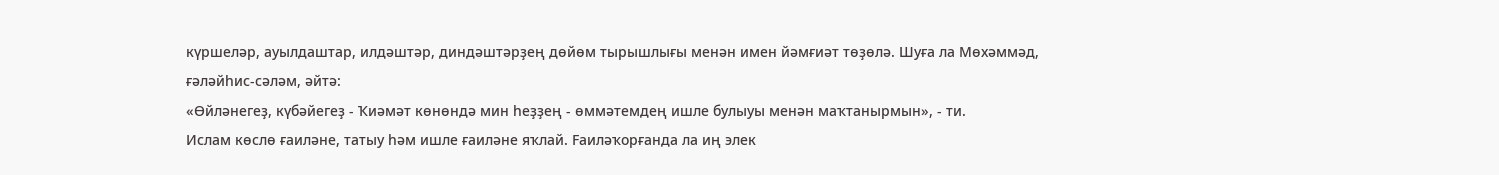күршеләр, ауылдаштар, илдәштәр, диндәштәрҙең дөйөм тырышлығы менән имен йәмғиәт төҙөлә. Шуға ла Мөхәммәд, ғәләйһис-сәләм, әйтә:
«Өйләнегеҙ, күбәйегеҙ - Ҡиәмәт көнөндә мин һеҙҙең - өммәтемдең ишле булыуы менән маҡтанырмын», - ти.
Ислам көслө ғаиләне, татыу һәм ишле ғаиләне яҡлай. Fаиләҡорғанда ла иң элек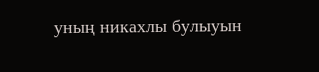уның никахлы булыуын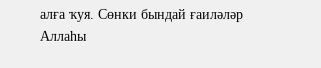алға ҡуя. Сөнки бындай ғаиләләр Аллаһы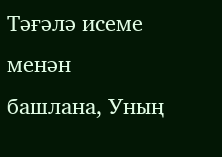Тәғәлә исеме менән башлана, Уның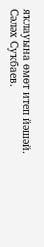яҡлауына өмөт итеп йәшәй.
Сәләх Суҡбаев.